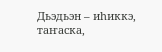Дьэдьэн – иһиккэ, таҥаска,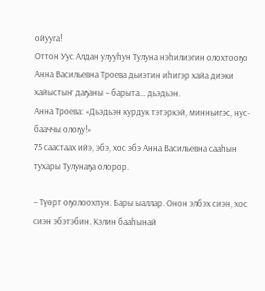ойууга!
Оттон Уус Алдан улууһун Тулуна нэһилиэгин олохтооҕо Анна Васильевна Троева дьиэтин иһигэр хайа диэки хайыстыҥ даҕаны – барыта... дьэдьэн.
Анна Троева: «Дьэдьэн курдук тэтэркэй, минньигэс, нус-бааччы олоҕу!»
75 саастаах ийэ, эбэ, хос эбэ Анна Васильевна сааһын тухары Тулунаҕа олорор.

– Түөрт оҕолоохпун. Бары ыаллар. Онон элбэх сиэн, хос сиэн эбэтэбин. Кэлин бааһынай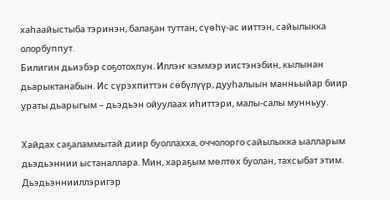хаһаайыстыба тэринэн, балаҕан туттан, сүөһү-ас ииттэн, сайылыкка олорбуппут.
Билигин дьиэбэр соҕотохпун. Иллэҥ кэммэр иистэнэбин, кылынан дьарыктанабын. Ис сүрэхпиттэн сөбүлүүр, дууһалыын манньыйар биир ураты дьарыгым – дьэдьэн ойуулаах иһиттэри, малы-салы мунньуу.

Хайдах саҕаламмытай диир буоллахха, оччолорго сайылыкка ыалларым дьэдьэннии ыстаналлара. Мин, хараҕым мөлтөх буолан, тахсыбат этим. Дьэдьэннииллэригэр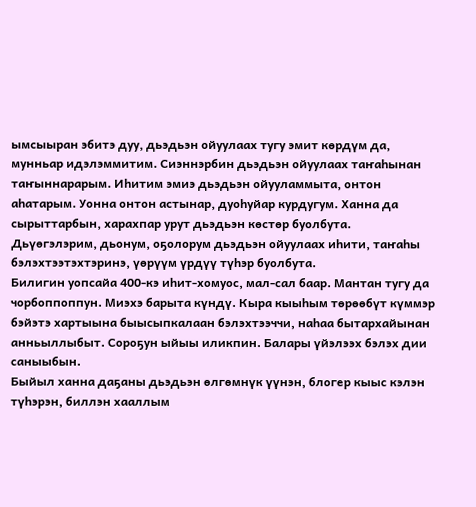ымсыыран эбитэ дуу, дьэдьэн ойуулаах тугу эмит көрдүм да, мунньар идэлэммитим. Сиэннэрбин дьэдьэн ойуулаах таҥаһынан таҥыннарарым. Иһитим эмиэ дьэдьэн ойууламмыта, онтон аһатарым. Уонна онтон астынар, дуоһуйар курдугум. Ханна да сырыттарбын, харахпар урут дьэдьэн көстөр буолбута. Дьүөгэлэрим, дьонум, оҕолорум дьэдьэн ойуулаах иһити, таҥаһы бэлэхтээтэхтэринэ, үөрүүм үрдүү түһэр буолбута.
Билигин уопсайа 400-кэ иһит-хомуос, мал-сал баар. Мантан тугу да чорбоппоппун. Миэхэ барыта күндү. Кыра кыыһым төрөөбүт күммэр бэйэтэ хартыына быысыпкалаан бэлэхтээччи, наһаа бытархайынан анньыллыбыт. Сороҕун ыйыы иликпин. Балары үйэлээх бэлэх дии саныыбын.
Быйыл ханна даҕаны дьэдьэн өлгөмнүк үүнэн, блогер кыыс кэлэн түһэрэн, биллэн хааллым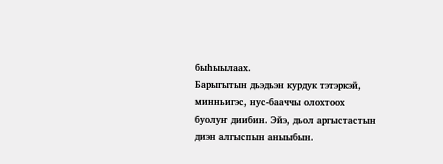быһыылаах.
Барыгытын дьэдьэн курдук тэтэркэй, минньигэс, нус-бааччы олохтоох буолуҥ диибин. Эйэ, дьол аргыстастын диэн алгыспын аныыбын.